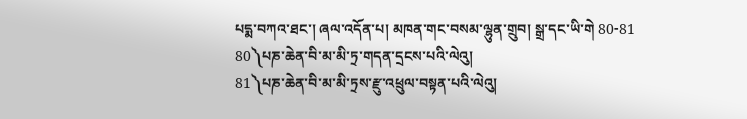པདྨ་བཀའ་ཐང་། ཞལ་འདོན་པ། མཁན་གང་བསམ་ལྷུན་གྲུབ། སྒྲ་དང་ཡི་གེ 80-81
80༽པཎ་ཆེན་བི་མ་མི་ཏྲ་གདན་དྲངས་པའི་ལེའུ།
81༽པཎ་ཆེན་བི་མ་མི་ཏྲས་རྫུ་འཕྲུལ་བསྟན་པའི་ལེའུ།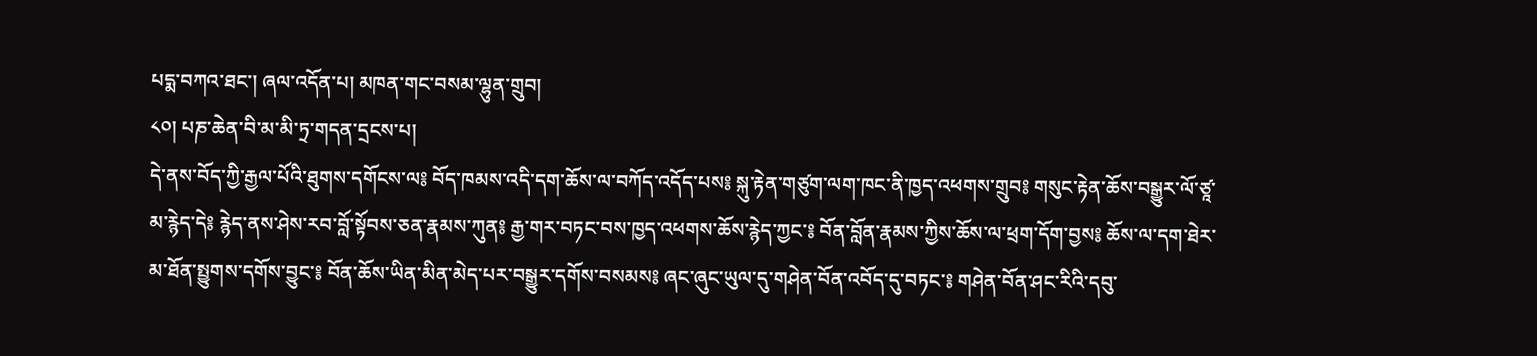པདྨ་བཀའ་ཐང་། ཞལ་འདོན་པ། མཁན་གང་བསམ་ལྷུན་གྲུབ།
༨༠། པཎ་ཆེན་བི་མ་མི་ཏྲ་གདན་དྲངས་པ།
དེ་ནས་བོད་ཀྱི་རྒྱལ་པོའི་ཐུགས་དགོངས་ལ༔ བོད་ཁམས་འདི་དག་ཆོས་ལ་བཀོད་འདོད་པས༔ སྐུ་རྟེན་གཙུག་ལག་ཁང་ནི་ཁྱད་འཕགས་གྲུབ༔ གསུང་རྟེན་ཆོས་བསྒྱུར་ལོ་ཙཱ་མ་རྙེད་དེ༔ རྙེད་ནས་ཤེས་རབ་བློ་སྟོབས་ཅན་རྣམས་ཀུན༔ རྒྱ་གར་བཏང་བས་ཁྱད་འཕགས་ཆོས་རྙེད་ཀྱང་༔ བོན་བློན་རྣམས་ཀྱིས་ཆོས་ལ་ཕྲག་དོག་བྱས༔ ཆོས་ལ་དག་ཐེར་མ་ཐོན་སྤྱུགས་དགོས་བྱུང་༔ བོན་ཆོས་ཡིན་མིན་མེད་པར་བསྒྱུར་དགོས་བསམས༔ ཞང་ཞུང་ཡུལ་དུ་གཤེན་བོན་འབོད་དུ་བཏང་༔ གཤེན་བོན་ཤང་རིའི་དབུ་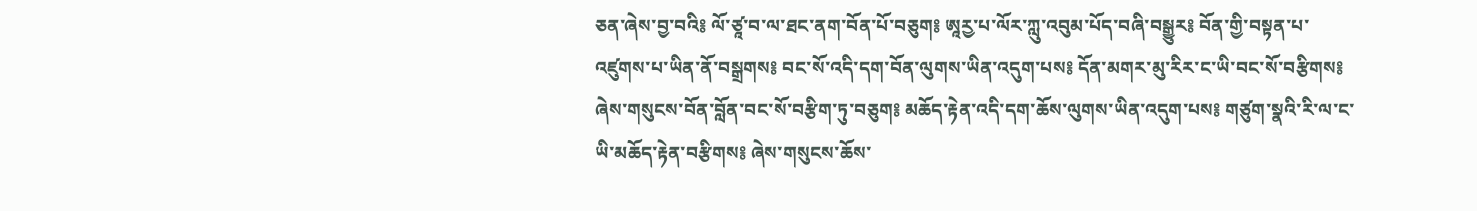ཅན་ཞེས་བྱ་བའི༔ ལོ་ཙཱ་བ་ལ་ཐང་ནག་བོན་པོ་བཅུག༔ ཨཱརྱ་པ་ལོར་ཀླུ་འབུམ་པོད་བཞི་བསྒྱུར༔ བོན་གྱི་བསྟན་པ་འཛུགས་པ་ཡིན་ནོ་བསྒྲགས༔ བང་སོ་འདི་དག་བོན་ལུགས་ཡིན་འདུག་པས༔ དོན་མགར་མུ་རིར་ང་ཡི་བང་སོ་བརྩིགས༔ ཞེས་གསུངས་བོན་བློན་བང་སོ་བརྩིག་ཏུ་བཅུག༔ མཆོད་རྟེན་འདི་དག་ཆོས་ལུགས་ཡིན་འདུག་པས༔ གཙུག་སྣའི་རི་ལ་ང་ཡི་མཆོད་རྟེན་བརྩིགས༔ ཞེས་གསུངས་ཆོས་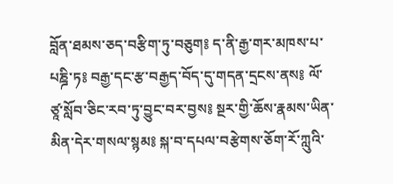བློན་ཐམས་ཅད་བརྩིག་ཏུ་བཅུག༔ ད་ནི་རྒྱ་གར་མཁས་པ་པཎྜི་ཏ༔ བརྒྱ་དང་རྩ་བརྒྱད་བོད་དུ་གདན་དྲངས་ནས༔ ལོ་ཙཱ་སློབ་ཅིང་རབ་ཏུ་བྱུང་བར་བྱས༔ སྔར་གྱི་ཆོས་རྣམས་ཡིན་མིན་དེར་གསལ་སྙམ༔ སྐ་བ་དཔལ་བརྩེགས་ཅོག་རོ་ཀླུའི་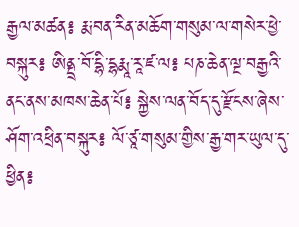རྒྱལ་མཚན༔ རྨ་བན་རིན་མཆོག་གསུམ་ལ་གསེར་ཕྱེ་བསྐུར༔ ཨིནྡྲ་བོ་དྷི་དྷརྨཱ་རཱ་ཛ་ལ༔ པཎ་ཆེན་ལྔ་བརྒྱའི་ནང་ནས་མཁས་ཆེན་པོ༔ སྐྱེས་ལན་བོད་དུ་རྫོངས་ཞེས་ཤོག་འཕྲིན་བསྐུར༔ ལོ་ཙཱ་གསུམ་གྱིས་རྒྱ་གར་ཡུལ་དུ་ཕྱིན༔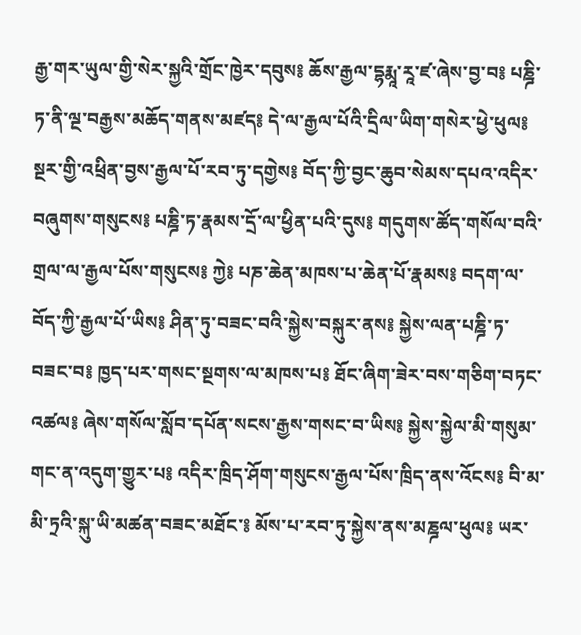རྒྱ་གར་ཡུལ་གྱི་སེར་སྐྱའི་གྲོང་ཁྱེར་དབུས༔ ཆོས་རྒྱལ་དྷརྨཱ་རཱ་ཛ་ཞེས་བྱ་བ༔ པཎྜི་ཏ་ནི་ལྔ་བརྒྱས་མཆོད་གནས་མཛད༔ དེ་ལ་རྒྱལ་པོའི་དྲིལ་ཡིག་གསེར་ཕྱེ་ཕུལ༔ སྔར་གྱི་འཕྲིན་བྱས་རྒྱལ་པོ་རབ་ཏུ་དགྱེས༔ བོད་ཀྱི་བྱང་ཆུབ་སེམས་དཔའ་འདིར་བཞུགས་གསུངས༔ པཎྜི་ཏ་རྣམས་དྲོ་ལ་ཕྱིན་པའི་དུས༔ གདུགས་ཚོད་གསོལ་བའི་གྲལ་ལ་རྒྱལ་པོས་གསུངས༔ ཀྱེ༔ པཎ་ཆེན་མཁས་པ་ཆེན་པོ་རྣམས༔ བདག་ལ་བོད་ཀྱི་རྒྱལ་པོ་ཡིས༔ ཤིན་ཏུ་བཟང་བའི་སྐྱེས་བསྐུར་ནས༔ སྐྱེས་ལན་པཎྜི་ཏ་བཟང་བ༔ ཁྱད་པར་གསང་སྔགས་ལ་མཁས་པ༔ ཐོང་ཞིག་ཟེར་བས་གཅིག་བཏང་འཚལ༔ ཞེས་གསོལ་སློབ་དཔོན་སངས་རྒྱས་གསང་བ་ཡིས༔ སྐྱེས་སྐྱེལ་མི་གསུམ་གང་ན་འདུག་གྱུར་པ༔ འདིར་ཁྲིད་ཤོག་གསུངས་རྒྱལ་པོས་ཁྲིད་ནས་འོངས༔ བི་མ་མི་ཏྲའི་སྐུ་ཡི་མཚན་བཟང་མཐོང་༔ མོས་པ་རབ་ཏུ་སྐྱེས་ནས་མཎྜལ་ཕུལ༔ ཡར་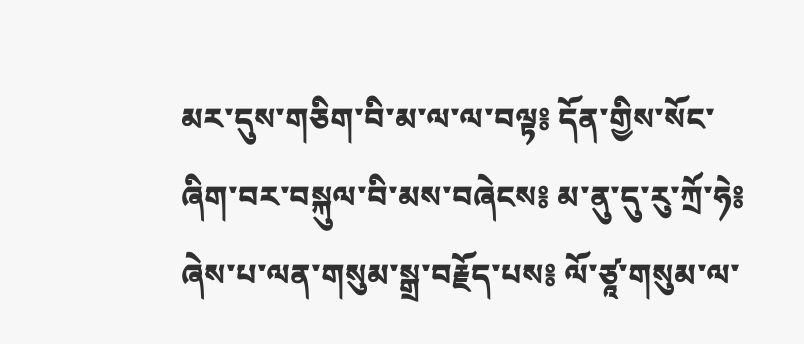མར་དུས་གཅིག་བི་མ་ལ་ལ་བལྟ༔ དོན་གྱིས་སོང་ཞིག་བར་བསྐུལ་བི་མས་བཞེངས༔ མ་ནུ་དུ་རུ་ཀྲོ་ཧེ༔ ཞེས་པ་ལན་གསུམ་སྒྲ་བརྗོད་པས༔ ལོ་ཙཱ་གསུམ་ལ་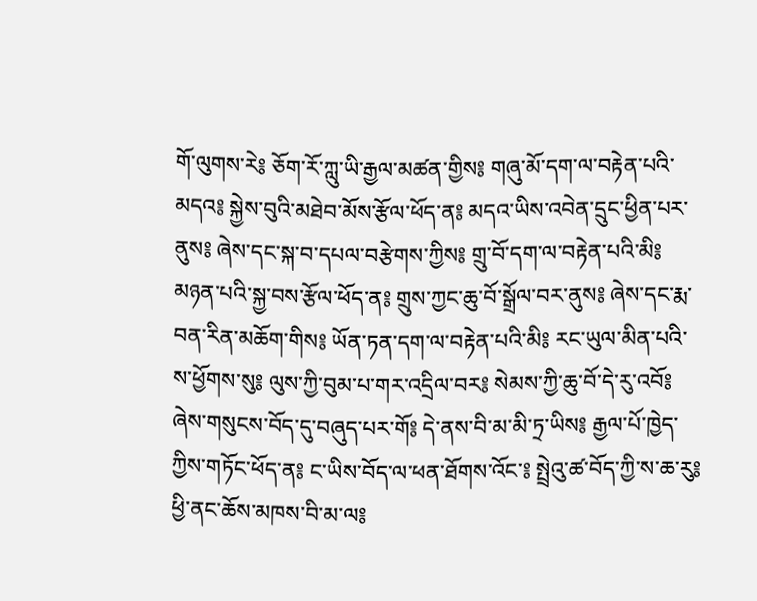གོ་ལུགས་རེ༔ ཅོག་རོ་ཀླུ་ཡི་རྒྱལ་མཚན་གྱིས༔ གཞུ་མོ་དག་ལ་བརྟེན་པའི་མདའ༔ སྐྱེས་བུའི་མཐེབ་མོས་རྩོལ་ཕོད་ན༔ མདའ་ཡིས་འབེན་དྲུང་ཕྱིན་པར་ནུས༔ ཞེས་དང་སྐ་བ་དཔལ་བརྩེགས་ཀྱིས༔ གྲུ་བོ་དག་ལ་བརྟེན་པའི་མི༔ མཉན་པའི་སྐྱ་བས་རྩོལ་ཕོད་ན༔ གྲུས་ཀྱང་ཆུ་བོ་སྒྲོལ་བར་ནུས༔ ཞེས་དང་རྨ་བན་རིན་མཆོག་གིས༔ ཡོན་ཏན་དག་ལ་བརྟེན་པའི་མི༔ རང་ཡུལ་མིན་པའི་ས་ཕྱོགས་སུ༔ ལུས་ཀྱི་བུམ་པ་གར་འདྲིལ་བར༔ སེམས་ཀྱི་ཆུ་བོ་དེ་རུ་འབོ༔ ཞེས་གསུངས་བོད་དུ་བཞུད་པར་གོ༔ དེ་ནས་བི་མ་མི་ཏྲ་ཡིས༔ རྒྱལ་པོ་ཁྱེད་ཀྱིས་གཏོང་ཕོད་ན༔ ང་ཡིས་བོད་ལ་ཕན་ཐོགས་འོང་༔ སྤྲེའུ་ཚ་བོད་ཀྱི་ས་ཆ་རུ༔ ཕྱི་ནང་ཆོས་མཁས་བི་མ་ལ༔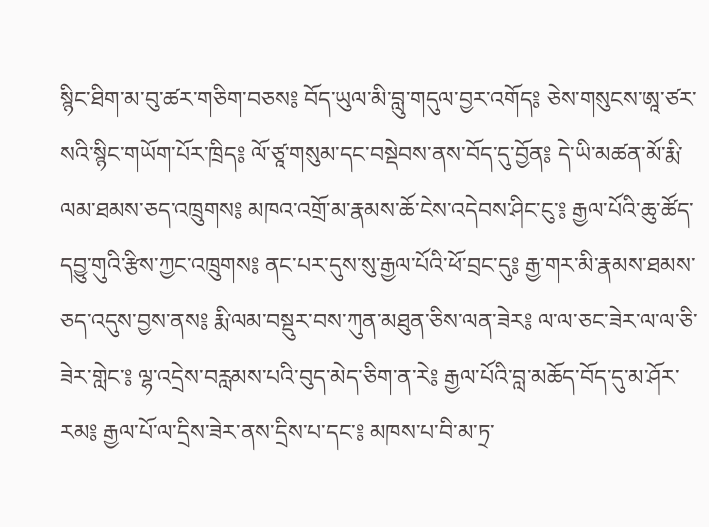སྙིང་ཐིག་མ་བུ་ཚར་གཅིག་བཅས༔ བོད་ཡུལ་མི་བླུ་གདུལ་བྱར་འགོད༔ ཅེས་གསུངས་ཨཱ་ཙར་སའི་སྙིང་གཡོག་པོར་ཁྲིད༔ ལོ་ཙཱ་གསུམ་དང་བསྡེབས་ནས་བོད་དུ་བྱོན༔ དེ་ཡི་མཚན་མོ་རྨི་ལམ་ཐམས་ཅད་འཁྲུགས༔ མཁའ་འགྲོ་མ་རྣམས་ཆོ་ངེས་འདེབས་ཤིང་ངུ་༔ རྒྱལ་པོའི་ཆུ་ཚོད་དབྱུ་གུའི་རྩིས་ཀྱང་འཁྲུགས༔ ནང་པར་དུས་སུ་རྒྱལ་པོའི་ཕོ་བྲང་དུ༔ རྒྱ་གར་མི་རྣམས་ཐམས་ཅད་འདུས་བྱས་ནས༔ རྨི་ལམ་བསྡུར་བས་ཀུན་མཐུན་ཅིས་ལན་ཟེར༔ ལ་ལ་ཅང་ཟེར་ལ་ལ་ཅི་ཟེར་གླེང་༔ ལྷ་འདྲེས་བརླམས་པའི་བུད་མེད་ཅིག་ན་རེ༔ རྒྱལ་པོའི་བླ་མཆོད་བོད་དུ་མ་ཤོར་རམ༔ རྒྱལ་པོ་ལ་དྲིས་ཟེར་ནས་དྲིས་པ་དང་༔ མཁས་པ་བི་མ་ཏྲ་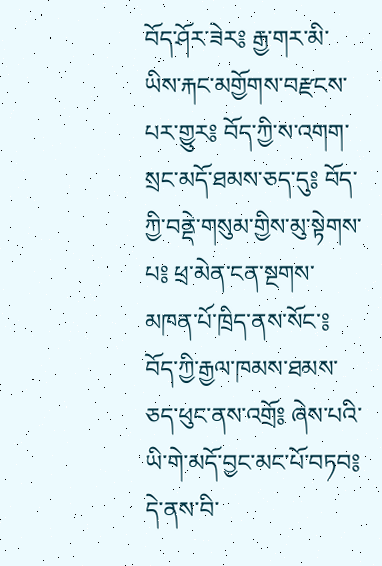བོད་ཤོར་ཟེར༔ རྒྱ་གར་མི་ཡིས་རྐང་མགྱོགས་བརྫངས་པར་གྱུར༔ བོད་ཀྱི་ས་འགག་སྲང་མདོ་ཐམས་ཅད་དུ༔ བོད་ཀྱི་བནྡེ་གསུམ་གྱིས་མུ་སྟེགས་པ༔ ཕྲ་མེན་ངན་སྔགས་མཁན་པོ་ཁྲིད་ནས་སོང་༔ བོད་ཀྱི་རྒྱལ་ཁམས་ཐམས་ཅད་ཕུང་ནས་འགྲོ༔ ཞེས་པའི་ཡི་གེ་མདོ་བྱང་མང་པོ་བཏབ༔ དེ་ནས་བི་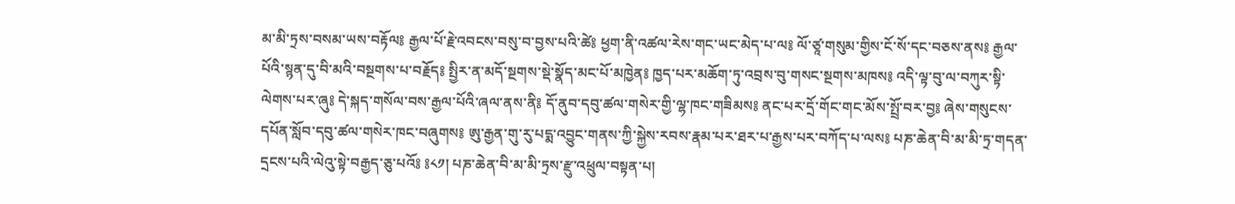མ་མི་ཏྲས་བསམ་ཡས་བརྟོལ༔ རྒྱལ་པོ་རྗེ་འབངས་བསུ་བ་བྱས་པའི་ཚེ༔ ཕྱག་ནི་འཚལ་རེས་གང་ཡང་མེད་པ་ལ༔ ལོ་ཙཱ་གསུམ་གྱིས་ངོ་སོ་དང་བཅས་ནས༔ རྒྱལ་པོའི་སྙན་དུ་བི་མའི་བསྔགས་པ་བརྗོད༔ སྤྱིར་ན་མདོ་སྔགས་སྡེ་སྣོད་མང་པོ་མཁྱེན༔ ཁྱད་པར་མཆོག་ཏུ་འབྲས་བུ་གསང་སྔགས་མཁས༔ འདི་ལྟ་བུ་ལ་བཀུར་སྟི་ལེགས་པར་ཞུ༔ དེ་སྐད་གསོལ་བས་རྒྱལ་པོའི་ཞལ་ནས་ནི༔ དོ་ནུབ་དབུ་ཚལ་གསེར་གྱི་ལྷ་ཁང་གཟིམས༔ ནང་པར་དྲོ་གོང་གང་མོས་སྤྲོ་བར་བྱ༔ ཞེས་གསུངས་དཔོན་སློབ་དབུ་ཚལ་གསེར་ཁང་བཞུགས༔ ཨུ་རྒྱན་གུ་རུ་པདྨ་འབྱུང་གནས་ཀྱི་སྐྱེས་རབས་རྣམ་པར་ཐར་པ་རྒྱས་པར་བཀོད་པ་ལས༔ པཎ་ཆེན་བི་མ་མི་ཏྲ་གདན་དྲངས་པའི་ལེའུ་སྟེ་བརྒྱད་ཅུ་པའོ༔ ༔༨༡། པཎ་ཆེན་བི་མ་མི་ཏྲས་རྫུ་འཕྲུལ་བསྟན་པ།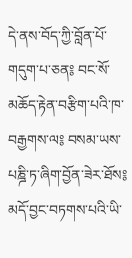དེ་ནས་བོད་ཀྱི་བློན་པོ་གདུག་པ་ཅན༔ བང་སོ་མཆོད་རྟེན་བརྩིག་པའི་ཁ་བརྒྱགས་ལ༔ བསམ་ཡས་པཎྜི་ཏ་ཞིག་བྱོན་ཟེར་ཐོས༔ མདོ་བྱང་བཏགས་པའི་ཡི་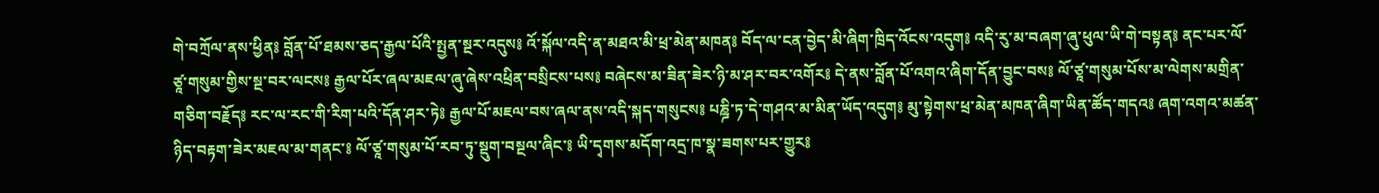གེ་བཀྲོལ་ནས་ཕྱིན༔ བློན་པོ་ཐམས་ཅད་རྒྱལ་པོའི་སྤྱན་སྔར་འདུས༔ འོ་སྐོལ་འདི་ན་མཐའ་མི་ཕྲ་མེན་མཁན༔ བོད་ལ་ངན་བྱེད་མི་ཞིག་ཁྲིད་འོངས་འདུག༔ འདི་རུ་མ་བཞག་ཞུ་ཕུལ་ཡི་གེ་བསྟན༔ ནང་པར་ལོ་ཙཱ་གསུམ་གྱིས་སྔ་བར་ལངས༔ རྒྱལ་པོར་ཞལ་མཇལ་ཞུ་ཞེས་འཕྲིན་བསྲིངས་པས༔ བཞེངས་མ་ཟིན་ཟེར་ཉི་མ་ཤར་བར་འགོར༔ དེ་ནས་བློན་པོ་འགའ་ཞིག་དོན་བྱུང་བས༔ ལོ་ཙཱ་གསུམ་པོས་མ་ལེགས་མགྲིན་གཅིག་བརྗོད༔ རང་ལ་རང་གི་རིག་པའི་དོན་ཤར་ཏེ༔ རྒྱལ་པོ་མཇལ་བས་ཞལ་ནས་འདི་སྐད་གསུངས༔ པཎྜི་ཏ་དེ་གཤའ་མ་མིན་ཡོད་འདུག༔ མུ་སྟེགས་ཕྲ་མེན་མཁན་ཞིག་ཡིན་ཚོད་གདའ༔ ཞག་འགའ་མཚན་ཉིད་བརྟག་ཟེར་མཇལ་མ་གནང་༔ ལོ་ཙཱ་གསུམ་པོ་རབ་ཏུ་སྡུག་བསྔལ་ཞིང་༔ ཡི་དྭགས་མདོག་འདྲ་ཁ་སྣ་ཟགས་པར་གྱུར༔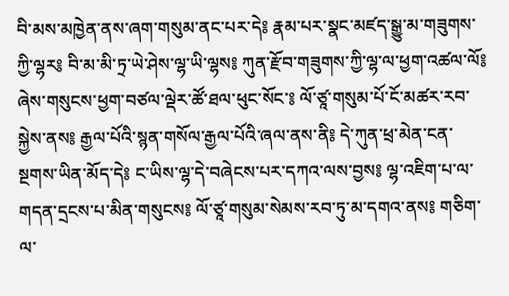བི་མས་མཁྱེན་ནས་ཞག་གསུམ་ནང་པར་དེ༔ རྣམ་པར་སྣང་མཛད་སྒྱུ་མ་གཟུགས་ཀྱི་ལྷར༔ བི་མ་མི་ཏྲ་ཡེ་ཤེས་ལྷ་ཡི་ལྷས༔ ཀུན་རྫོབ་གཟུགས་ཀྱི་ལྷ་ལ་ཕྱག་འཚལ་ལོ༔ ཞེས་གསུངས་ཕྱག་བཙལ་ལྡེར་ཚོ་ཐལ་ཕུང་སོང་༔ ལོ་ཙཱ་གསུམ་པོ་ངོ་མཚར་རབ་སྐྱེས་ནས༔ རྒྱལ་པོའི་སྙན་གསོལ་རྒྱལ་པོའི་ཞལ་ནས་ནི༔ དེ་ཀུན་ཕྲ་མེན་ངན་སྔགས་ཡིན་མོད་དེ༔ ང་ཡིས་ལྷ་དེ་བཞེངས་པར་དཀའ་ལས་བྱས༔ ལྷ་འཇིག་པ་ལ་གདན་དྲངས་པ་མིན་གསུངས༔ ལོ་ཙཱ་གསུམ་སེམས་རབ་ཏུ་མ་དགའ་ནས༔ གཅིག་ལ་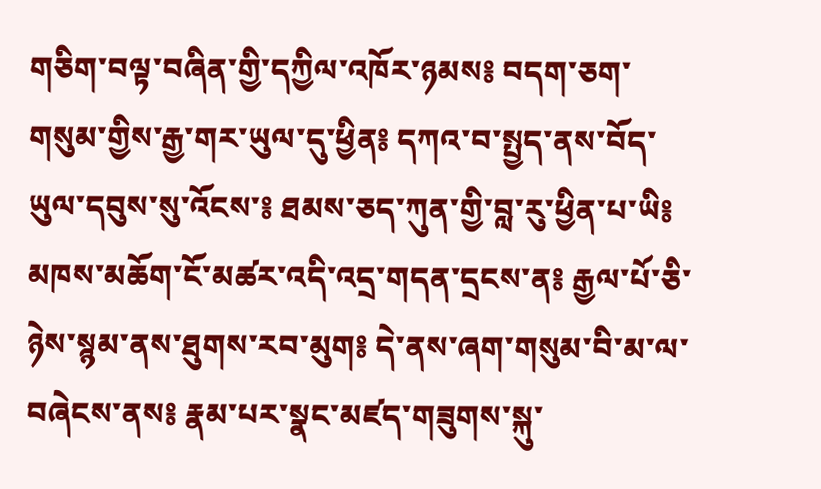གཅིག་བལྟ་བཞིན་གྱི་དཀྱིལ་འཁོར་ཉམས༔ བདག་ཅག་གསུམ་གྱིས་རྒྱ་གར་ཡུལ་དུ་ཕྱིན༔ དཀའ་བ་སྤྱད་ནས་བོད་ཡུལ་དབུས་སུ་འོངས་༔ ཐམས་ཅད་ཀུན་གྱི་བླ་རུ་ཕྱིན་པ་ཡི༔ མཁས་མཆོག་ངོ་མཚར་འདི་འདྲ་གདན་དྲངས་ན༔ རྒྱལ་པོ་ཅི་ཉེས་སྙམ་ནས་ཐུགས་རབ་མུག༔ དེ་ནས་ཞག་གསུམ་བི་མ་ལ་བཞེངས་ནས༔ རྣམ་པར་སྣང་མཛད་གཟུགས་སྐུ་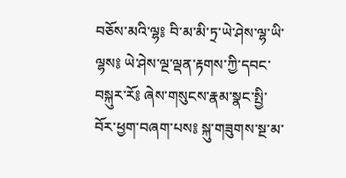བཅོས་མའི་ལྷ༔ བི་མ་མི་ཏྲ་ཡེ་ཤེས་ལྷ་ཡི་ལྷས༔ ཡེ་ཤེས་ལྔ་ལྡན་རྟགས་ཀྱི་དབང་བསྐུར་རོ༔ ཞེས་གསུངས་རྣམ་སྣང་སྤྱི་བོར་ཕྱག་བཞག་པས༔ སྐུ་གཟུགས་སྔ་མ་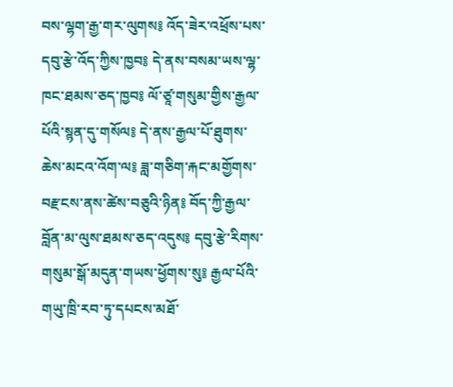བས་ལྷག་རྒྱ་གར་ལུགས༔ འོད་ཟེར་འཕྲོས་པས་དབུ་རྩེ་འོད་ཀྱིས་ཁྱབ༔ དེ་ནས་བསམ་ཡས་ལྷ་ཁང་ཐམས་ཅད་ཁྱབ༔ ལོ་ཙཱ་གསུམ་གྱིས་རྒྱལ་པོའི་སྙན་དུ་གསོལ༔ དེ་ནས་རྒྱལ་པོ་ཐུགས་ཆེས་མངའ་འོག་ལ༔ ཟླ་གཅིག་རྐང་མགྱོགས་བརྫངས་ནས་ཚེས་བཅུའི་ཉིན༔ བོད་ཀྱི་རྒྱལ་བློན་མ་ལུས་ཐམས་ཅད་འདུས༔ དབུ་རྩེ་རིགས་གསུམ་སྒོ་མདུན་གཡས་ཕྱོགས་སུ༔ རྒྱལ་པོའི་གཡུ་ཁྲི་རབ་ཏུ་དཔངས་མཐོ་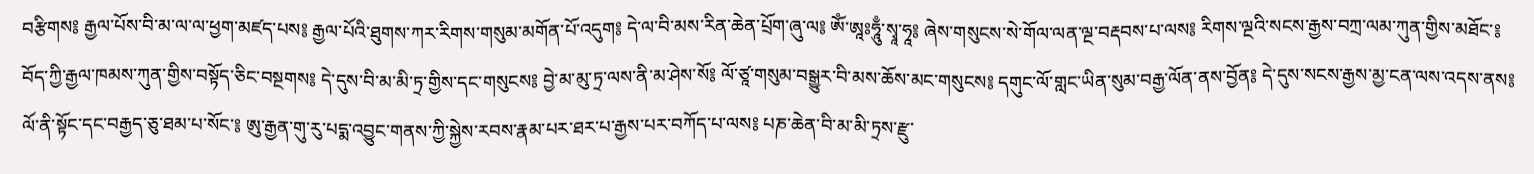བརྩིགས༔ རྒྱལ་པོས་བི་མ་ལ་ལ་ཕྱག་མཛད་པས༔ རྒྱལ་པོའི་ཐུགས་ཀར་རིགས་གསུམ་མགོན་པོ་འདུག༔ དེ་ལ་བི་མས་རིན་ཆེན་པྲོག་ཞུ་ལ༔ ཨོཾ་ཨཱཿཧཱུྃ་སྭཱ་ཧཱ༔ ཞེས་གསུངས་སེ་གོལ་ལན་ལྔ་བརྡབས་པ་ལས༔ རིགས་ལྔའི་སངས་རྒྱས་བཀྲ་ལམ་ཀུན་གྱིས་མཐོང་༔ བོད་ཀྱི་རྒྱལ་ཁམས་ཀུན་གྱིས་བསྟོད་ཅིང་བསྔགས༔ དེ་དུས་བི་མ་མི་ཏྲ་གྱིས་དང་གསུངས༔ བྱེ་མ་མུ་ཏྲ་ལས་ནི་མ་ཤེས་སོ༔ ལོ་ཙཱ་གསུམ་བསྒྱུར་བི་མས་ཆོས་མང་གསུངས༔ དགུང་ལོ་གླང་ཡིན་སུམ་བརྒྱ་ལོན་ནས་བྱོན༔ དེ་དུས་སངས་རྒྱས་མྱ་ངན་ལས་འདས་ནས༔ ལོ་ནི་སྟོང་དང་བརྒྱད་ཅུ་ཐམ་པ་སོང་༔ ཨུ་རྒྱན་གུ་རུ་པདྨ་འབྱུང་གནས་ཀྱི་སྐྱེས་རབས་རྣམ་པར་ཐར་པ་རྒྱས་པར་བཀོད་པ་ལས༔ པཎ་ཆེན་བི་མ་མི་ཏྲས་རྫུ་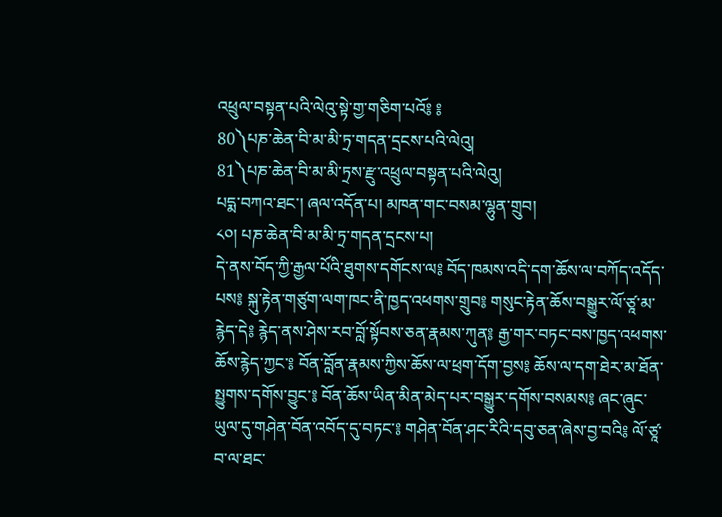འཕྲུལ་བསྟན་པའི་ལེའུ་སྟེ་གྱ་གཅིག་པའོ༔ ༔
80༽པཎ་ཆེན་བི་མ་མི་ཏྲ་གདན་དྲངས་པའི་ལེའུ།
81༽པཎ་ཆེན་བི་མ་མི་ཏྲས་རྫུ་འཕྲུལ་བསྟན་པའི་ལེའུ།
པདྨ་བཀའ་ཐང་། ཞལ་འདོན་པ། མཁན་གང་བསམ་ལྷུན་གྲུབ།
༨༠། པཎ་ཆེན་བི་མ་མི་ཏྲ་གདན་དྲངས་པ།
དེ་ནས་བོད་ཀྱི་རྒྱལ་པོའི་ཐུགས་དགོངས་ལ༔ བོད་ཁམས་འདི་དག་ཆོས་ལ་བཀོད་འདོད་པས༔ སྐུ་རྟེན་གཙུག་ལག་ཁང་ནི་ཁྱད་འཕགས་གྲུབ༔ གསུང་རྟེན་ཆོས་བསྒྱུར་ལོ་ཙཱ་མ་རྙེད་དེ༔ རྙེད་ནས་ཤེས་རབ་བློ་སྟོབས་ཅན་རྣམས་ཀུན༔ རྒྱ་གར་བཏང་བས་ཁྱད་འཕགས་ཆོས་རྙེད་ཀྱང་༔ བོན་བློན་རྣམས་ཀྱིས་ཆོས་ལ་ཕྲག་དོག་བྱས༔ ཆོས་ལ་དག་ཐེར་མ་ཐོན་སྤྱུགས་དགོས་བྱུང་༔ བོན་ཆོས་ཡིན་མིན་མེད་པར་བསྒྱུར་དགོས་བསམས༔ ཞང་ཞུང་ཡུལ་དུ་གཤེན་བོན་འབོད་དུ་བཏང་༔ གཤེན་བོན་ཤང་རིའི་དབུ་ཅན་ཞེས་བྱ་བའི༔ ལོ་ཙཱ་བ་ལ་ཐང་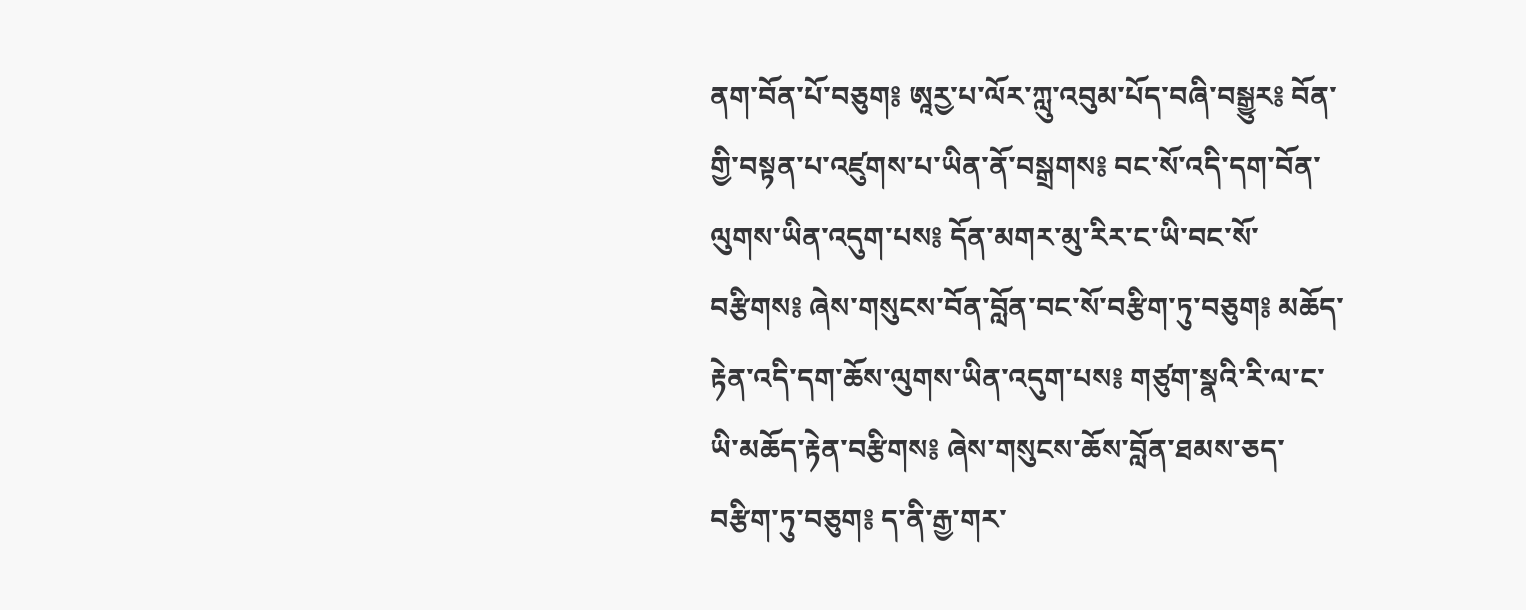ནག་བོན་པོ་བཅུག༔ ཨཱརྱ་པ་ལོར་ཀླུ་འབུམ་པོད་བཞི་བསྒྱུར༔ བོན་གྱི་བསྟན་པ་འཛུགས་པ་ཡིན་ནོ་བསྒྲགས༔ བང་སོ་འདི་དག་བོན་ལུགས་ཡིན་འདུག་པས༔ དོན་མགར་མུ་རིར་ང་ཡི་བང་སོ་བརྩིགས༔ ཞེས་གསུངས་བོན་བློན་བང་སོ་བརྩིག་ཏུ་བཅུག༔ མཆོད་རྟེན་འདི་དག་ཆོས་ལུགས་ཡིན་འདུག་པས༔ གཙུག་སྣའི་རི་ལ་ང་ཡི་མཆོད་རྟེན་བརྩིགས༔ ཞེས་གསུངས་ཆོས་བློན་ཐམས་ཅད་བརྩིག་ཏུ་བཅུག༔ ད་ནི་རྒྱ་གར་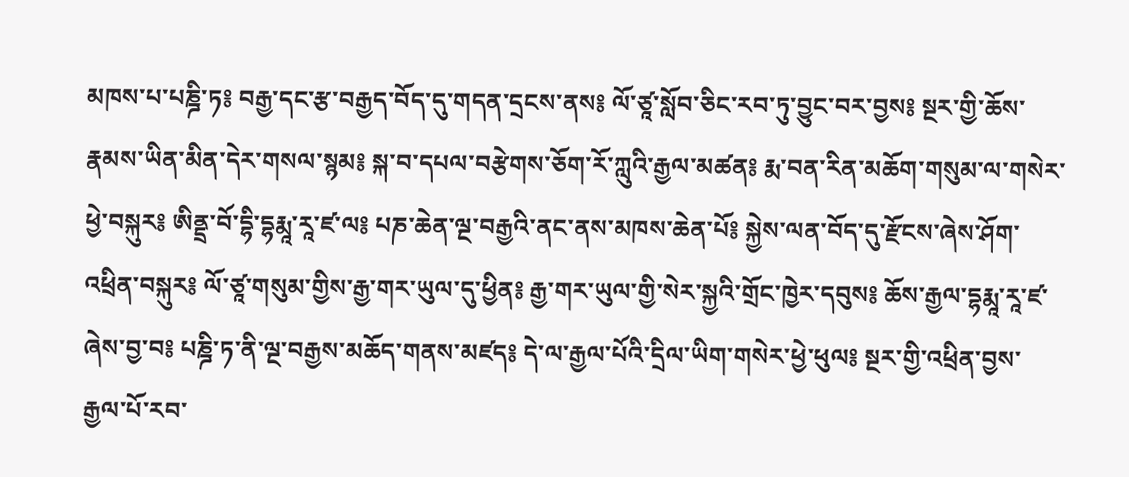མཁས་པ་པཎྜི་ཏ༔ བརྒྱ་དང་རྩ་བརྒྱད་བོད་དུ་གདན་དྲངས་ནས༔ ལོ་ཙཱ་སློབ་ཅིང་རབ་ཏུ་བྱུང་བར་བྱས༔ སྔར་གྱི་ཆོས་རྣམས་ཡིན་མིན་དེར་གསལ་སྙམ༔ སྐ་བ་དཔལ་བརྩེགས་ཅོག་རོ་ཀླུའི་རྒྱལ་མཚན༔ རྨ་བན་རིན་མཆོག་གསུམ་ལ་གསེར་ཕྱེ་བསྐུར༔ ཨིནྡྲ་བོ་དྷི་དྷརྨཱ་རཱ་ཛ་ལ༔ པཎ་ཆེན་ལྔ་བརྒྱའི་ནང་ནས་མཁས་ཆེན་པོ༔ སྐྱེས་ལན་བོད་དུ་རྫོངས་ཞེས་ཤོག་འཕྲིན་བསྐུར༔ ལོ་ཙཱ་གསུམ་གྱིས་རྒྱ་གར་ཡུལ་དུ་ཕྱིན༔ རྒྱ་གར་ཡུལ་གྱི་སེར་སྐྱའི་གྲོང་ཁྱེར་དབུས༔ ཆོས་རྒྱལ་དྷརྨཱ་རཱ་ཛ་ཞེས་བྱ་བ༔ པཎྜི་ཏ་ནི་ལྔ་བརྒྱས་མཆོད་གནས་མཛད༔ དེ་ལ་རྒྱལ་པོའི་དྲིལ་ཡིག་གསེར་ཕྱེ་ཕུལ༔ སྔར་གྱི་འཕྲིན་བྱས་རྒྱལ་པོ་རབ་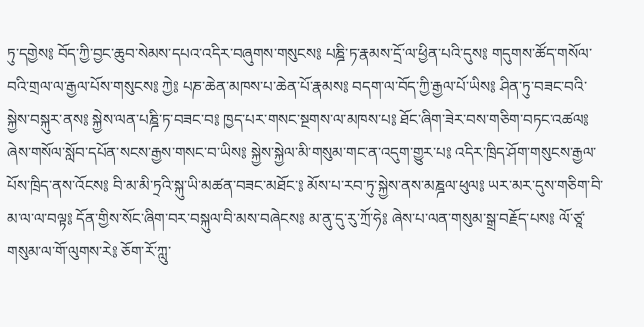ཏུ་དགྱེས༔ བོད་ཀྱི་བྱང་ཆུབ་སེམས་དཔའ་འདིར་བཞུགས་གསུངས༔ པཎྜི་ཏ་རྣམས་དྲོ་ལ་ཕྱིན་པའི་དུས༔ གདུགས་ཚོད་གསོལ་བའི་གྲལ་ལ་རྒྱལ་པོས་གསུངས༔ ཀྱེ༔ པཎ་ཆེན་མཁས་པ་ཆེན་པོ་རྣམས༔ བདག་ལ་བོད་ཀྱི་རྒྱལ་པོ་ཡིས༔ ཤིན་ཏུ་བཟང་བའི་སྐྱེས་བསྐུར་ནས༔ སྐྱེས་ལན་པཎྜི་ཏ་བཟང་བ༔ ཁྱད་པར་གསང་སྔགས་ལ་མཁས་པ༔ ཐོང་ཞིག་ཟེར་བས་གཅིག་བཏང་འཚལ༔ ཞེས་གསོལ་སློབ་དཔོན་སངས་རྒྱས་གསང་བ་ཡིས༔ སྐྱེས་སྐྱེལ་མི་གསུམ་གང་ན་འདུག་གྱུར་པ༔ འདིར་ཁྲིད་ཤོག་གསུངས་རྒྱལ་པོས་ཁྲིད་ནས་འོངས༔ བི་མ་མི་ཏྲའི་སྐུ་ཡི་མཚན་བཟང་མཐོང་༔ མོས་པ་རབ་ཏུ་སྐྱེས་ནས་མཎྜལ་ཕུལ༔ ཡར་མར་དུས་གཅིག་བི་མ་ལ་ལ་བལྟ༔ དོན་གྱིས་སོང་ཞིག་བར་བསྐུལ་བི་མས་བཞེངས༔ མ་ནུ་དུ་རུ་ཀྲོ་ཧེ༔ ཞེས་པ་ལན་གསུམ་སྒྲ་བརྗོད་པས༔ ལོ་ཙཱ་གསུམ་ལ་གོ་ལུགས་རེ༔ ཅོག་རོ་ཀླུ་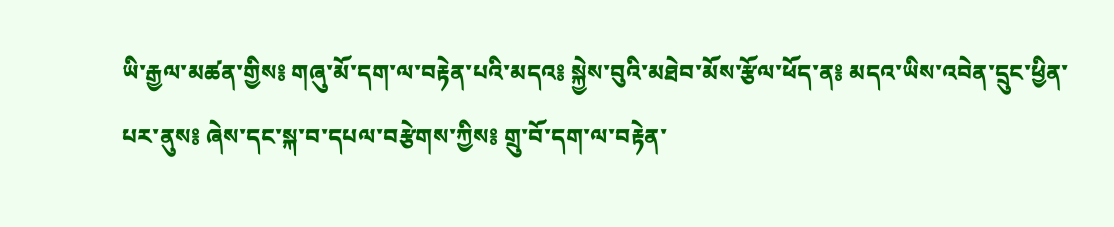ཡི་རྒྱལ་མཚན་གྱིས༔ གཞུ་མོ་དག་ལ་བརྟེན་པའི་མདའ༔ སྐྱེས་བུའི་མཐེབ་མོས་རྩོལ་ཕོད་ན༔ མདའ་ཡིས་འབེན་དྲུང་ཕྱིན་པར་ནུས༔ ཞེས་དང་སྐ་བ་དཔལ་བརྩེགས་ཀྱིས༔ གྲུ་བོ་དག་ལ་བརྟེན་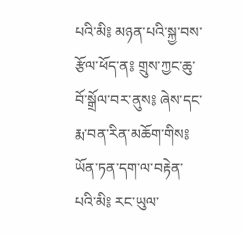པའི་མི༔ མཉན་པའི་སྐྱ་བས་རྩོལ་ཕོད་ན༔ གྲུས་ཀྱང་ཆུ་བོ་སྒྲོལ་བར་ནུས༔ ཞེས་དང་རྨ་བན་རིན་མཆོག་གིས༔ ཡོན་ཏན་དག་ལ་བརྟེན་པའི་མི༔ རང་ཡུལ་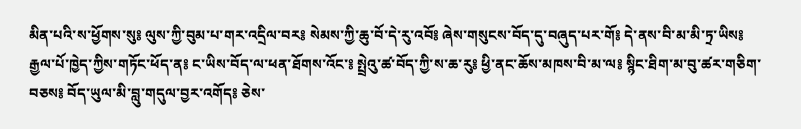མིན་པའི་ས་ཕྱོགས་སུ༔ ལུས་ཀྱི་བུམ་པ་གར་འདྲིལ་བར༔ སེམས་ཀྱི་ཆུ་བོ་དེ་རུ་འབོ༔ ཞེས་གསུངས་བོད་དུ་བཞུད་པར་གོ༔ དེ་ནས་བི་མ་མི་ཏྲ་ཡིས༔ རྒྱལ་པོ་ཁྱེད་ཀྱིས་གཏོང་ཕོད་ན༔ ང་ཡིས་བོད་ལ་ཕན་ཐོགས་འོང་༔ སྤྲེའུ་ཚ་བོད་ཀྱི་ས་ཆ་རུ༔ ཕྱི་ནང་ཆོས་མཁས་བི་མ་ལ༔ སྙིང་ཐིག་མ་བུ་ཚར་གཅིག་བཅས༔ བོད་ཡུལ་མི་བླུ་གདུལ་བྱར་འགོད༔ ཅེས་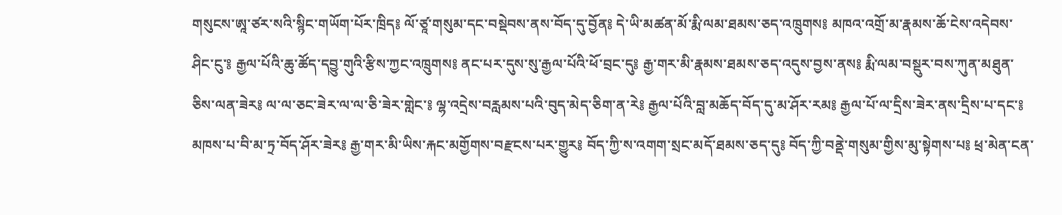གསུངས་ཨཱ་ཙར་སའི་སྙིང་གཡོག་པོར་ཁྲིད༔ ལོ་ཙཱ་གསུམ་དང་བསྡེབས་ནས་བོད་དུ་བྱོན༔ དེ་ཡི་མཚན་མོ་རྨི་ལམ་ཐམས་ཅད་འཁྲུགས༔ མཁའ་འགྲོ་མ་རྣམས་ཆོ་ངེས་འདེབས་ཤིང་ངུ་༔ རྒྱལ་པོའི་ཆུ་ཚོད་དབྱུ་གུའི་རྩིས་ཀྱང་འཁྲུགས༔ ནང་པར་དུས་སུ་རྒྱལ་པོའི་ཕོ་བྲང་དུ༔ རྒྱ་གར་མི་རྣམས་ཐམས་ཅད་འདུས་བྱས་ནས༔ རྨི་ལམ་བསྡུར་བས་ཀུན་མཐུན་ཅིས་ལན་ཟེར༔ ལ་ལ་ཅང་ཟེར་ལ་ལ་ཅི་ཟེར་གླེང་༔ ལྷ་འདྲེས་བརླམས་པའི་བུད་མེད་ཅིག་ན་རེ༔ རྒྱལ་པོའི་བླ་མཆོད་བོད་དུ་མ་ཤོར་རམ༔ རྒྱལ་པོ་ལ་དྲིས་ཟེར་ནས་དྲིས་པ་དང་༔ མཁས་པ་བི་མ་ཏྲ་བོད་ཤོར་ཟེར༔ རྒྱ་གར་མི་ཡིས་རྐང་མགྱོགས་བརྫངས་པར་གྱུར༔ བོད་ཀྱི་ས་འགག་སྲང་མདོ་ཐམས་ཅད་དུ༔ བོད་ཀྱི་བནྡེ་གསུམ་གྱིས་མུ་སྟེགས་པ༔ ཕྲ་མེན་ངན་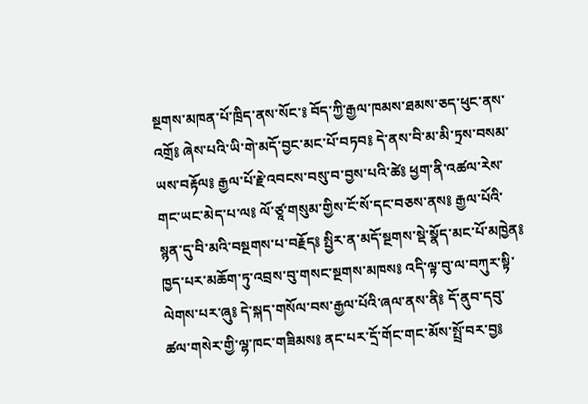སྔགས་མཁན་པོ་ཁྲིད་ནས་སོང་༔ བོད་ཀྱི་རྒྱལ་ཁམས་ཐམས་ཅད་ཕུང་ནས་འགྲོ༔ ཞེས་པའི་ཡི་གེ་མདོ་བྱང་མང་པོ་བཏབ༔ དེ་ནས་བི་མ་མི་ཏྲས་བསམ་ཡས་བརྟོལ༔ རྒྱལ་པོ་རྗེ་འབངས་བསུ་བ་བྱས་པའི་ཚེ༔ ཕྱག་ནི་འཚལ་རེས་གང་ཡང་མེད་པ་ལ༔ ལོ་ཙཱ་གསུམ་གྱིས་ངོ་སོ་དང་བཅས་ནས༔ རྒྱལ་པོའི་སྙན་དུ་བི་མའི་བསྔགས་པ་བརྗོད༔ སྤྱིར་ན་མདོ་སྔགས་སྡེ་སྣོད་མང་པོ་མཁྱེན༔ ཁྱད་པར་མཆོག་ཏུ་འབྲས་བུ་གསང་སྔགས་མཁས༔ འདི་ལྟ་བུ་ལ་བཀུར་སྟི་ལེགས་པར་ཞུ༔ དེ་སྐད་གསོལ་བས་རྒྱལ་པོའི་ཞལ་ནས་ནི༔ དོ་ནུབ་དབུ་ཚལ་གསེར་གྱི་ལྷ་ཁང་གཟིམས༔ ནང་པར་དྲོ་གོང་གང་མོས་སྤྲོ་བར་བྱ༔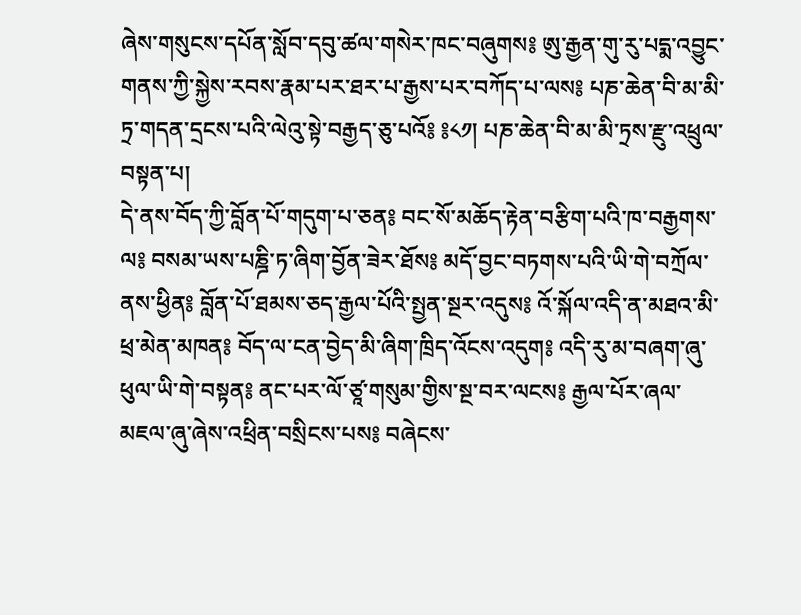ཞེས་གསུངས་དཔོན་སློབ་དབུ་ཚལ་གསེར་ཁང་བཞུགས༔ ཨུ་རྒྱན་གུ་རུ་པདྨ་འབྱུང་གནས་ཀྱི་སྐྱེས་རབས་རྣམ་པར་ཐར་པ་རྒྱས་པར་བཀོད་པ་ལས༔ པཎ་ཆེན་བི་མ་མི་ཏྲ་གདན་དྲངས་པའི་ལེའུ་སྟེ་བརྒྱད་ཅུ་པའོ༔ ༔༨༡། པཎ་ཆེན་བི་མ་མི་ཏྲས་རྫུ་འཕྲུལ་བསྟན་པ།
དེ་ནས་བོད་ཀྱི་བློན་པོ་གདུག་པ་ཅན༔ བང་སོ་མཆོད་རྟེན་བརྩིག་པའི་ཁ་བརྒྱགས་ལ༔ བསམ་ཡས་པཎྜི་ཏ་ཞིག་བྱོན་ཟེར་ཐོས༔ མདོ་བྱང་བཏགས་པའི་ཡི་གེ་བཀྲོལ་ནས་ཕྱིན༔ བློན་པོ་ཐམས་ཅད་རྒྱལ་པོའི་སྤྱན་སྔར་འདུས༔ འོ་སྐོལ་འདི་ན་མཐའ་མི་ཕྲ་མེན་མཁན༔ བོད་ལ་ངན་བྱེད་མི་ཞིག་ཁྲིད་འོངས་འདུག༔ འདི་རུ་མ་བཞག་ཞུ་ཕུལ་ཡི་གེ་བསྟན༔ ནང་པར་ལོ་ཙཱ་གསུམ་གྱིས་སྔ་བར་ལངས༔ རྒྱལ་པོར་ཞལ་མཇལ་ཞུ་ཞེས་འཕྲིན་བསྲིངས་པས༔ བཞེངས་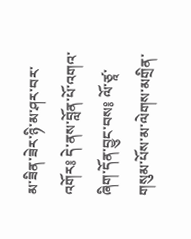མ་ཟིན་ཟེར་ཉི་མ་ཤར་བར་འགོར༔ དེ་ནས་བློན་པོ་འགའ་ཞིག་དོན་བྱུང་བས༔ ལོ་ཙཱ་གསུམ་པོས་མ་ལེགས་མགྲིན་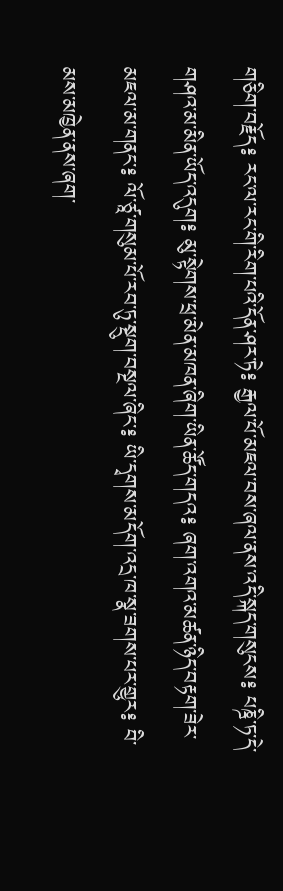གཅིག་བརྗོད༔ རང་ལ་རང་གི་རིག་པའི་དོན་ཤར་ཏེ༔ རྒྱལ་པོ་མཇལ་བས་ཞལ་ནས་འདི་སྐད་གསུངས༔ པཎྜི་ཏ་དེ་གཤའ་མ་མིན་ཡོད་འདུག༔ མུ་སྟེགས་ཕྲ་མེན་མཁན་ཞིག་ཡིན་ཚོད་གདའ༔ ཞག་འགའ་མཚན་ཉིད་བརྟག་ཟེར་མཇལ་མ་གནང་༔ ལོ་ཙཱ་གསུམ་པོ་རབ་ཏུ་སྡུག་བསྔལ་ཞིང་༔ ཡི་དྭགས་མདོག་འདྲ་ཁ་སྣ་ཟགས་པར་གྱུར༔ བི་མས་མཁྱེན་ནས་ཞག་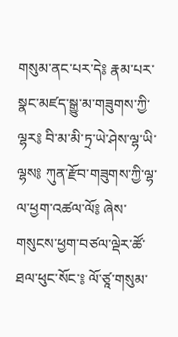གསུམ་ནང་པར་དེ༔ རྣམ་པར་སྣང་མཛད་སྒྱུ་མ་གཟུགས་ཀྱི་ལྷར༔ བི་མ་མི་ཏྲ་ཡེ་ཤེས་ལྷ་ཡི་ལྷས༔ ཀུན་རྫོབ་གཟུགས་ཀྱི་ལྷ་ལ་ཕྱག་འཚལ་ལོ༔ ཞེས་གསུངས་ཕྱག་བཙལ་ལྡེར་ཚོ་ཐལ་ཕུང་སོང་༔ ལོ་ཙཱ་གསུམ་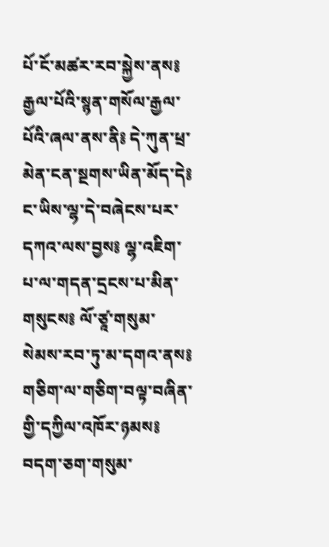པོ་ངོ་མཚར་རབ་སྐྱེས་ནས༔ རྒྱལ་པོའི་སྙན་གསོལ་རྒྱལ་པོའི་ཞལ་ནས་ནི༔ དེ་ཀུན་ཕྲ་མེན་ངན་སྔགས་ཡིན་མོད་དེ༔ ང་ཡིས་ལྷ་དེ་བཞེངས་པར་དཀའ་ལས་བྱས༔ ལྷ་འཇིག་པ་ལ་གདན་དྲངས་པ་མིན་གསུངས༔ ལོ་ཙཱ་གསུམ་སེམས་རབ་ཏུ་མ་དགའ་ནས༔ གཅིག་ལ་གཅིག་བལྟ་བཞིན་གྱི་དཀྱིལ་འཁོར་ཉམས༔ བདག་ཅག་གསུམ་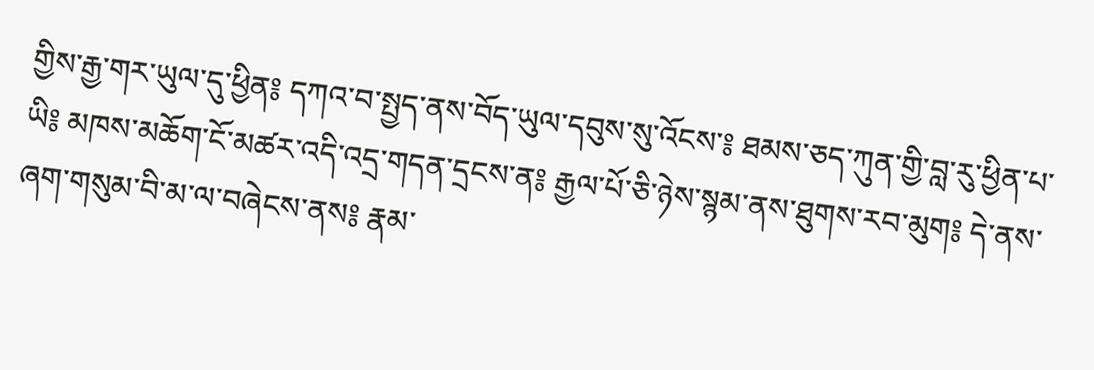གྱིས་རྒྱ་གར་ཡུལ་དུ་ཕྱིན༔ དཀའ་བ་སྤྱད་ནས་བོད་ཡུལ་དབུས་སུ་འོངས་༔ ཐམས་ཅད་ཀུན་གྱི་བླ་རུ་ཕྱིན་པ་ཡི༔ མཁས་མཆོག་ངོ་མཚར་འདི་འདྲ་གདན་དྲངས་ན༔ རྒྱལ་པོ་ཅི་ཉེས་སྙམ་ནས་ཐུགས་རབ་མུག༔ དེ་ནས་ཞག་གསུམ་བི་མ་ལ་བཞེངས་ནས༔ རྣམ་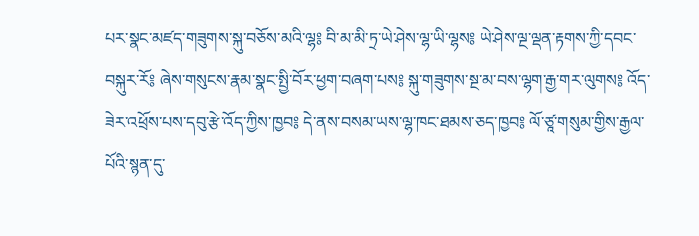པར་སྣང་མཛད་གཟུགས་སྐུ་བཅོས་མའི་ལྷ༔ བི་མ་མི་ཏྲ་ཡེ་ཤེས་ལྷ་ཡི་ལྷས༔ ཡེ་ཤེས་ལྔ་ལྡན་རྟགས་ཀྱི་དབང་བསྐུར་རོ༔ ཞེས་གསུངས་རྣམ་སྣང་སྤྱི་བོར་ཕྱག་བཞག་པས༔ སྐུ་གཟུགས་སྔ་མ་བས་ལྷག་རྒྱ་གར་ལུགས༔ འོད་ཟེར་འཕྲོས་པས་དབུ་རྩེ་འོད་ཀྱིས་ཁྱབ༔ དེ་ནས་བསམ་ཡས་ལྷ་ཁང་ཐམས་ཅད་ཁྱབ༔ ལོ་ཙཱ་གསུམ་གྱིས་རྒྱལ་པོའི་སྙན་དུ་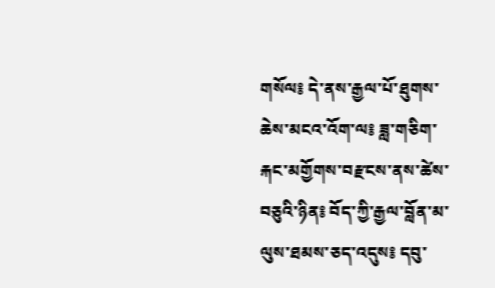གསོལ༔ དེ་ནས་རྒྱལ་པོ་ཐུགས་ཆེས་མངའ་འོག་ལ༔ ཟླ་གཅིག་རྐང་མགྱོགས་བརྫངས་ནས་ཚེས་བཅུའི་ཉིན༔ བོད་ཀྱི་རྒྱལ་བློན་མ་ལུས་ཐམས་ཅད་འདུས༔ དབུ་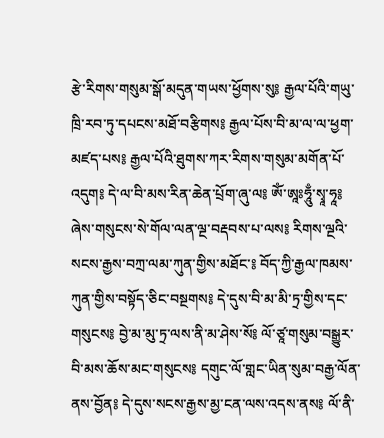རྩེ་རིགས་གསུམ་སྒོ་མདུན་གཡས་ཕྱོགས་སུ༔ རྒྱལ་པོའི་གཡུ་ཁྲི་རབ་ཏུ་དཔངས་མཐོ་བརྩིགས༔ རྒྱལ་པོས་བི་མ་ལ་ལ་ཕྱག་མཛད་པས༔ རྒྱལ་པོའི་ཐུགས་ཀར་རིགས་གསུམ་མགོན་པོ་འདུག༔ དེ་ལ་བི་མས་རིན་ཆེན་པྲོག་ཞུ་ལ༔ ཨོཾ་ཨཱཿཧཱུྃ་སྭཱ་ཧཱ༔ ཞེས་གསུངས་སེ་གོལ་ལན་ལྔ་བརྡབས་པ་ལས༔ རིགས་ལྔའི་སངས་རྒྱས་བཀྲ་ལམ་ཀུན་གྱིས་མཐོང་༔ བོད་ཀྱི་རྒྱལ་ཁམས་ཀུན་གྱིས་བསྟོད་ཅིང་བསྔགས༔ དེ་དུས་བི་མ་མི་ཏྲ་གྱིས་དང་གསུངས༔ བྱེ་མ་མུ་ཏྲ་ལས་ནི་མ་ཤེས་སོ༔ ལོ་ཙཱ་གསུམ་བསྒྱུར་བི་མས་ཆོས་མང་གསུངས༔ དགུང་ལོ་གླང་ཡིན་སུམ་བརྒྱ་ལོན་ནས་བྱོན༔ དེ་དུས་སངས་རྒྱས་མྱ་ངན་ལས་འདས་ནས༔ ལོ་ནི་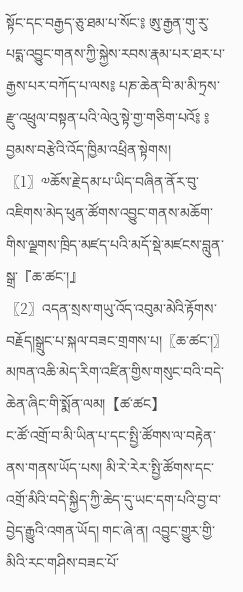སྟོང་དང་བརྒྱད་ཅུ་ཐམ་པ་སོང་༔ ཨུ་རྒྱན་གུ་རུ་པདྨ་འབྱུང་གནས་ཀྱི་སྐྱེས་རབས་རྣམ་པར་ཐར་པ་རྒྱས་པར་བཀོད་པ་ལས༔ པཎ་ཆེན་བི་མ་མི་ཏྲས་རྫུ་འཕྲུལ་བསྟན་པའི་ལེའུ་སྟེ་གྱ་གཅིག་པའོ༔ ༔
བྱམས་བརྩེའི་འོད་ཁྱིམ་འཕྲིན་སྟེགས།
〖1〗༧ཆོས་རྗེ་དམ་པ་ཡིད་བཞིན་ནོར་བུ་འཇིགས་མེད་ཕུན་ཚོགས་འབྱུང་གནས་མཆོག་གིས་ལྗགས་ཁྲིད་མཛད་པའི་མདོ་སྡེ་མཛངས་བླུན་སྒྲ་『ཆ་ཚང་།』
〖2〗འདན་སྲས་གཡུ་འོད་འབུམ་མེའི་རྟོགས་བརྗོད།སྒྲུང་པ་སྐལ་བཟང་གྲགས་པ།〖ཆ་ཚང་།〗
མཁན་འཆི་མེད་རིག་འཛིན་གྱིས་གསུང་བའི་བདེ་ཆེན་ཞིང་གི་སྨོན་ལམ།【ཚ་ཚང】
ང་ཚོ་འགྲོ་བ་མི་ཡིན་པ་དང་སྤྱི་ཚོགས་ལ་བརྟེན་ནས་གནས་ཡོད་པས། མི་རེ་རེར་སྤྱི་ཚོགས་དང་འགྲོ་མིའི་བདེ་སྐྱིད་ཀྱི་ཆེད་དུ་ཡང་དག་པའི་བྱ་བ་བྱེད་རྒྱུའི་འགན་ཡོད། གང་ཞེ་ན། འབྱུང་གྱུར་གྱི་མིའི་རང་གཤིས་བཟང་པོ་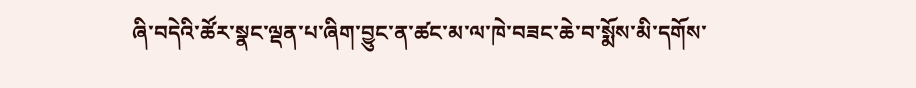ཞི་བདེའི་ཚོར་སྣང་ལྡན་པ་ཞིག་བྱུང་ན་ཚང་མ་ལ་ཁེ་བཟང་ཆེ་བ་སྨོས་མི་དགོས་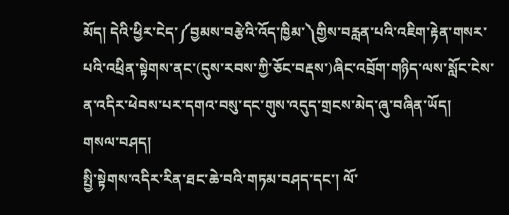མོད། དེའི་ཕྱིར་ངེད་༼བྱམས་བརྩེའི་འོད་ཁྱིམ་༽གྱིས་བརླན་པའི་འཇིག་རྟེན་གསར་པའི་འཕྲིན་སྟེགས་ནང་(དུས་རབས་ཀྱི་ཅོང་བརྡས་)ཞིང་འབྲོག་གཉིད་ལས་སློང་ངེས་ན་འདིར་ཕེབས་པར་དགའ་བསུ་དང་གུས་འདུད་གྲངས་མེད་ཞུ་བཞིན་ཡོད།
གསལ་བཤད།
སྤྱི་སྟེགས་འདིར་རིན་ཐང་ཆེ་བའི་གཏམ་བཤད་དང་། ལོ་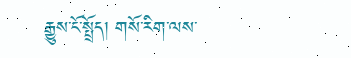རྒྱུས་ངོ་སྤྲོད། གསོ་རིག་ལས་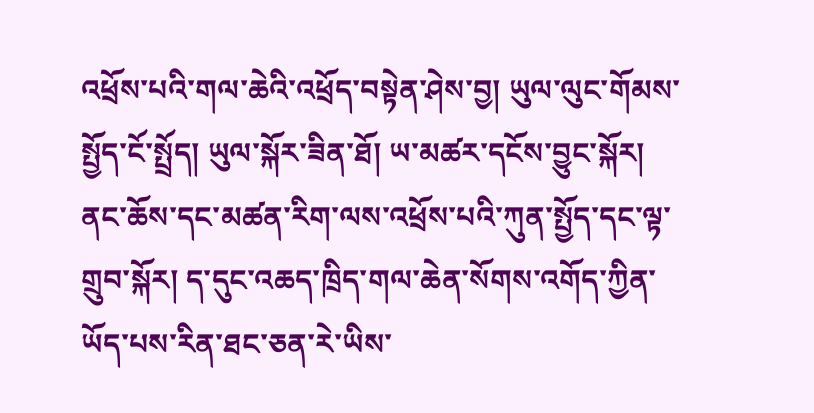འཕྲོས་པའི་གལ་ཆེའི་འཕྲོད་བསྟེན་ཤེས་བྱ། ཡུལ་ལུང་གོམས་སྤྱོད་ངོ་སྤྲོད། ཡུལ་སྐོར་ཟིན་ཐོ། ཡ་མཚར་དངོས་བྱུང་སྐོར། ནང་ཆོས་དང་མཚན་རིག་ལས་འཕྲོས་པའི་ཀུན་སྤྱོད་དང་ལྟ་གྲུབ་སྐོར། ད་དུང་འཆད་ཁྲིད་གལ་ཆེན་སོགས་འགོད་ཀྱིན་ཡོད་པས་རིན་ཐང་ཅན་རེ་ཡིས་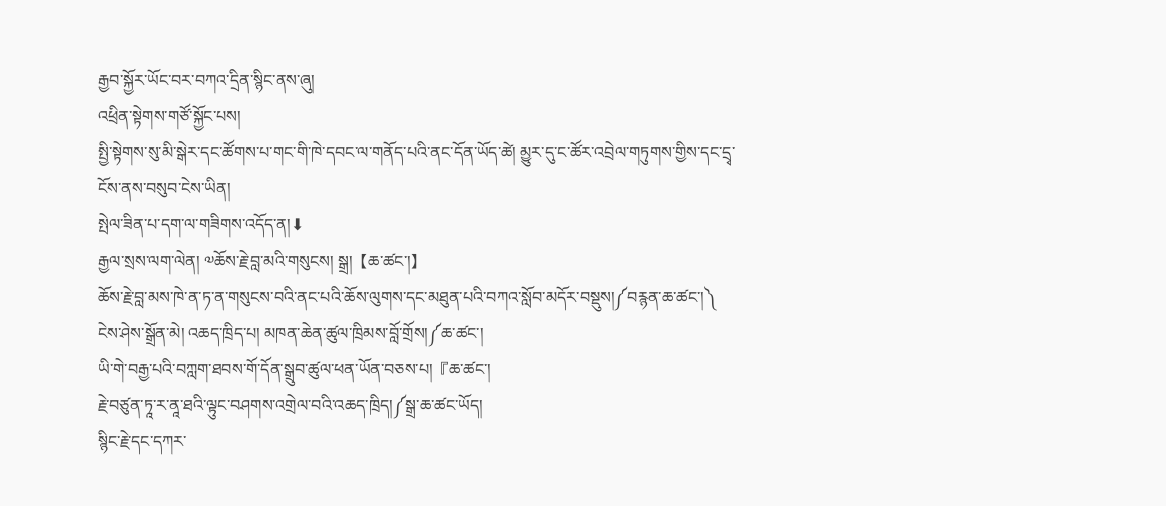རྒྱབ་སྐྱོར་ཡོང་བར་བཀའ་དྲིན་སྙིང་ནས་ཞུ།
འཕྲིན་སྟེགས་གཙོ་སྐྱོང་པས།
སྤྱི་སྟེགས་སུ་མི་སྒེར་དང་ཚོགས་པ་གང་གི་ཁེ་དབང་ལ་གནོད་པའི་ནང་དོན་ཡོད་ཚེ། མྱུར་དུ་ང་ཚོར་འབྲེལ་གཏུགས་གྱིས་དང་དྲྭ་ངོས་ནས་བསུབ་ངེས་ཡིན།
སྤེལ་ཟིན་པ་དག་ལ་གཟིགས་འདོད་ན།⬇
རྒྱལ་སྲས་ལག་ལེན། ༧ཆོས་རྗེ་བླ་མའི་གསུངས། སྒྲ།【ཆ་ཚང་།】
ཆོས་རྗེ་བླ་མས་ཁེ་ན་ཏ་ན་གསུངས་བའི་ནང་པའི་ཆོས་ལུགས་དང་མཐུན་པའི་བཀའ་སློབ་མདོར་བསྡུས།༼བརྙན་ཆ་ཚང་།༽
ངེས་ཤེས་སྒྲོན་མེ། འཆད་ཁྲིད་པ། མཁན་ཆེན་ཚུལ་ཁྲིམས་བློ་གྲོས།༼ཆ་ཚང་།
ཡི་གེ་བརྒྱ་པའི་བཀླག་ཐབས་གོ་དོན་སྒྲུབ་ཚུལ་ཕན་ཡོན་བཅས་པ།『ཆ་ཚང་།
རྗེ་བཙུན་ཏཱ་ར་ནཱ་ཐའི་ལྟུང་བཤགས་འགྲེལ་བའི་འཆད་ཁྲིད།༼སྒྲ་ཆ་ཚང་ཡོད།
སྙིང་རྗེ་དང་དཀར་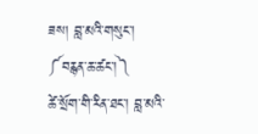ཟས། བླ་མའི་གསུང་། ༼བརྙན་ཆ་ཚང་།༽
ཚེ་སྲོག་གི་རིན་ཐང་། བླ་མའི་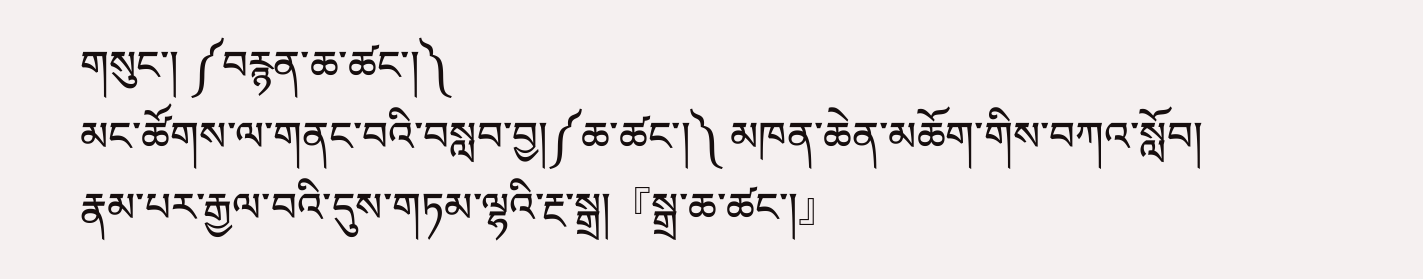གསུང་། ༼བརྙན་ཆ་ཚང་།༽
མང་ཚོགས་ལ་གནང་བའི་བསླབ་བྱ།༼ཆ་ཚང་།༽ མཁན་ཆེན་མཆོག་གིས་བཀའ་སློབ།
རྣམ་པར་རྒྱལ་བའི་དུས་གཏམ་ལྷའི་རྔ་སྒྲ།『སྒྲ་ཆ་ཚང་།』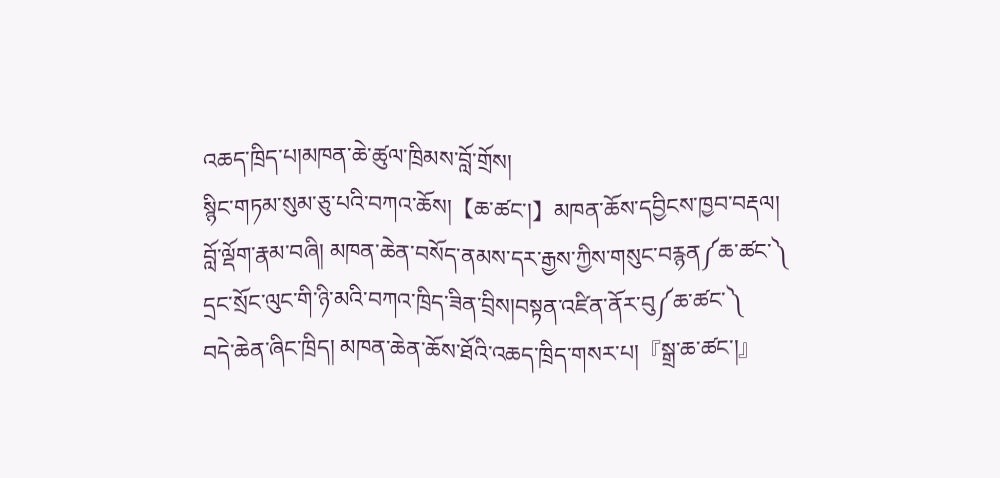འཆད་ཁྲིད་པ།མཁན་ཆེ་ཚུལ་ཁྲིམས་བློ་གྲོས།
སྙིང་གཏམ་སུམ་ཅུ་པའི་བཀའ་ཆོས།【ཆ་ཚང་།】མཁན་ཆོས་དབྱིངས་ཁྱབ་བརྡལ།
བློ་ལྡོག་རྣམ་བཞི། མཁན་ཆེན་བསོད་ནམས་དར་རྒྱས་ཀྱིས་གསུང་བརྙན༼ཆ་ཚང་༽
དྲང་སྲོང་ལུང་གི་ཉི་མའི་བཀའ་ཁྲིད་ཟིན་བྲིས།བསྟན་འཛིན་ནོར་བུ༼ཆ་ཚང་༽
བདེ་ཆེན་ཞིང་ཁྲིད། མཁན་ཆེན་ཆོས་ཐོའི་འཆད་ཁྲིད་གསར་པ།『སྒྲ་ཆ་ཚང་།』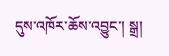དུས་འཁོར་ཆོས་འབྱུང་། སྒྲ།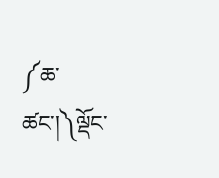༼ཆ་ཚང་།༽ལྡོང་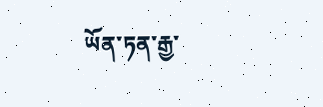ཡོན་ཏན་རྒྱ་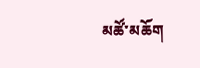མཚོ་མཆོག